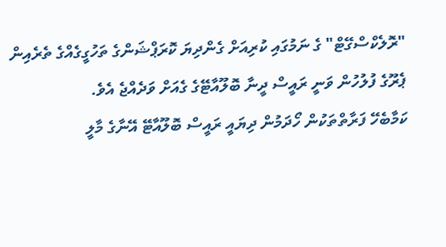"ރޮލެކްސްގޭޓް" ގެ ނަމުގައި ކުރިއަށް ގެންދިޔަ ކޮރަޕްޝަންގެ ތަހުގީގެއްގެ ތެރެއިން ޕެރޫގެ ފުލުހުން ވަނީ ރައީސް ދީނާ ބޮލޫއާޓޭގެ ގެއަށް ވަދެއްޖެ އެވެ.
ކަމާބެހޭ ފަރާތްތަކުން ހޯދަމުން ދިޔައީ ރައީސް ބޮލޫއާޓޭ އޭނާގެ މާލީ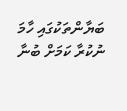ބަޔާންތަކުގައި ހާމަ ނުކުރާ ކަމަށް ބުނާ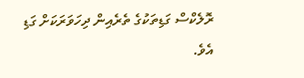ރޮލެކްސް ގަޑިތަކުގެ ތެރެއިން ދިހަވަރަކަށް ގަޑި އެވެ.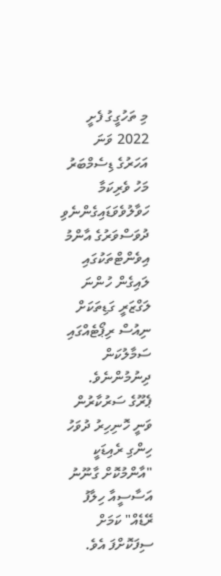މި ތަހުގީގު ފެށީ 2022 ވަނަ އަހަރުގެ ޑިސެމްބަރު މަހު ވެރިކަމާ ހަވާލުވެވަޑައިގެންނެވި ދުވަސްވަރުގެ އާންމު އިވެންޓްތަކުގައި ލައިގެން ހުންނަ ލަގްޒަރީ ގަޑިތަކަށް ނިއުސް ރިޕޯޓެއްގައި ސަމާލުކަން ދިނުމުންނެވެ.
ޕެރޫގެ ސަރުކާރުން ވަނީ ހޮނިހިރު ދުވަހު ހިންގި ރެއިޑަކީ "އާންމުކޮށް ގާނޫނު އަސާސީއާ ހިލާފު ރޭޑެއް" ކަމަށް ސިފަކޮށްފަ އެވެ.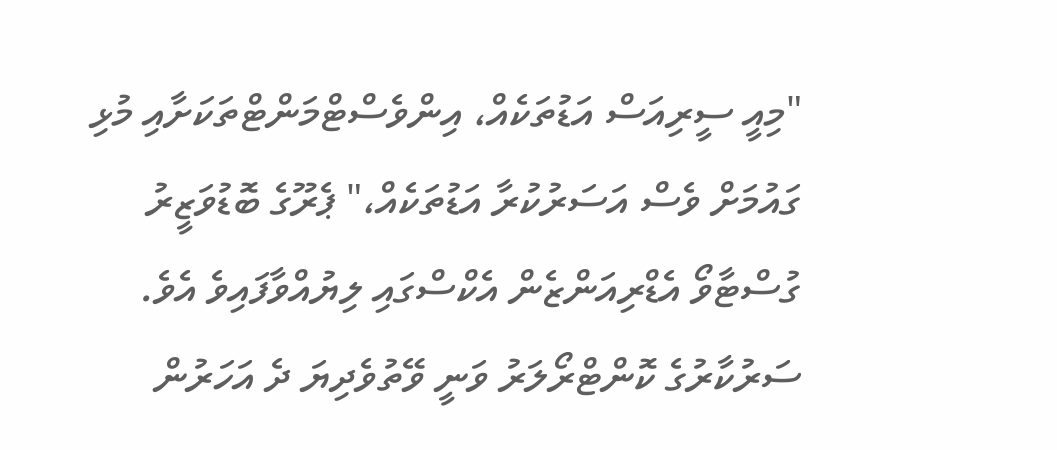"މިއީ ސީރިއަސް އަޑުތަކެއް، އިންވެސްޓްމަންޓްތަކަށާއި މުޅި ގައުމަށް ވެސް އަސަރުކުރާ އަޑުތަކެއް،" ޕެރޫގެ ބޮޑުވަޒީރު ގުސްޓާވޯ އެޑްރިއަންޒެން އެކްސްގައި ލިޔުއްވާފައިވެ އެވެ.
ސަރުކާރުގެ ކޮންޓްރޯލަރު ވަނީ ވޭތުވެދިޔަ ދެ އަހަރުން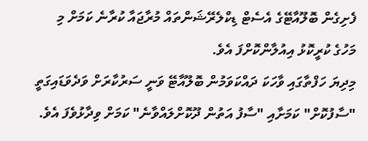ފެށިގެން ބޮލޫއާޓޭގެ އެސެޓް ޑިކްލެރޭޝަންތައް މުރާޖައާ ކުރާނެ ކަމަށް މި މަހުގެ ކުރީކޮޅު އިއުލާންކޮށްފަ އެވެ.
މިދިޔަ ހަފްތާގައި ވާހަކަ ދައްކަވަމުން ބޮލޫއާޓޭ ވަނީ ސަރުކާރަށް ވަދެވަޑައިގަތީ "ސާފުކޮށް" ކަމަށާއި "ސާފު އަތުން ދޫކޮށްލައްވާނެ" ކަމަށް ވިދާޅުވެފަ އެވެ.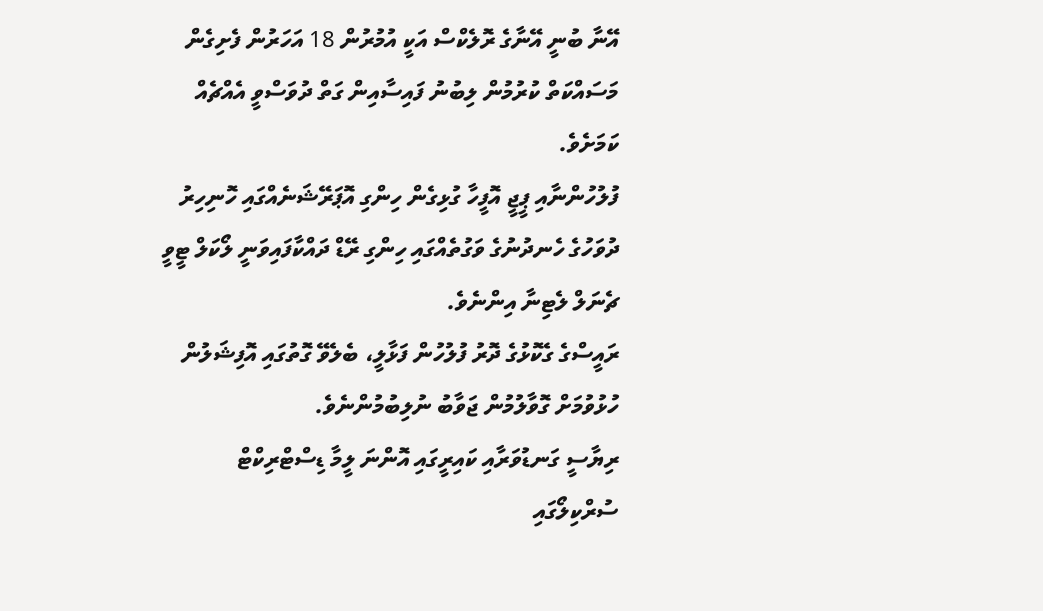އޭނާ ބުނީ އޭނާގެ ރޮލެކްސް އަކީ އުމުރުން 18 އަހަރުން ފެށިގެން މަސައްކަތް ކުރުމުން ލިބުނު ފައިސާއިން ގަތް ދުވަސްވީ އެއްޗެއް ކަމަށެވެ.
ފުލުހުންނާއި ޕީޖީ އޮފީހާ ގުޅިގެން ހިންގި އޮޕަރޭޝަނެއްގައި ހޮނިހިރު ދުވަހުގެ ހެނދުނުގެ ވަގުތެއްގައި ހިންގި ރޭޑް ދައްކާފައިވަނީ ލޯކަލް ޓީވީ ޗެނަލް ލެޓިނާ އިންނެވެ.
ރައީސްގެ ގެކޮޅުގެ ދޮރު ފުލުހުން ފަޅާލީ، ބެލެވޭ ގޮތުގައި އޮފިޝަލުން ހުޅުވުމަށް ގޮވާލުމުން ޖަވާބު ނުލިބުމުންނެވެ.
ރިޔާސީ ގަނޑުވަރާއި ކައިރީގައި އޮންނަ ލީމާ ޑިސްޓްރިކްޓް ސުރްކިލޯގައި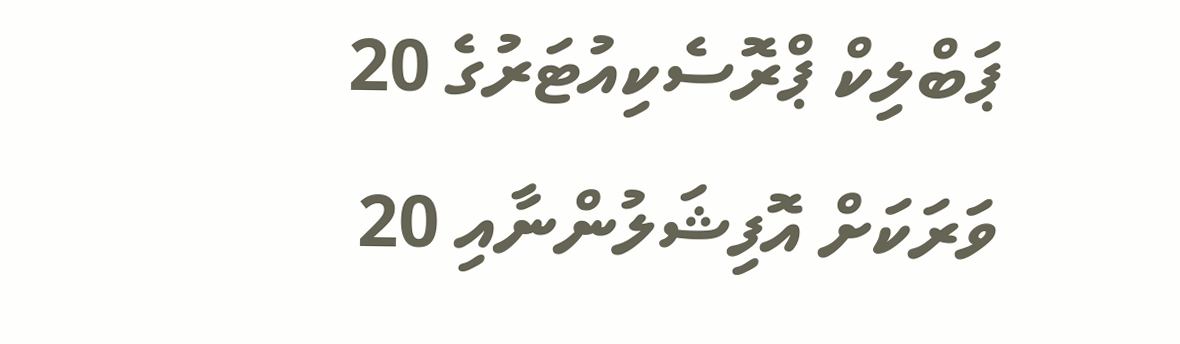ޕަބްލިކް ޕްރޮސެކިއުޓަރުގެ 20 ވަރަކަށް އޮފިޝަލުންނާއި 20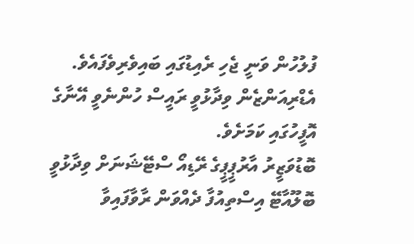ފުލުހުން ވަނީ ޖެހި ރެއިޑުގައި ބައިވެރިވެފައެވެ.
އެޑްރިއަންޒެން ވިދާޅުވީ ރައީސް ހުންނެވީ އޭނާގެ އޮފީހުގައި ކަމަށެވެ.
ބޮޑުވަޒީރު އާރުޕީޕީގެ ރޭޑިއޯ ސްޓޭޝަނަށް ވިދާޅުވީ ބޮލޫއާޓޭ އިސްތިއުފާ ދެއްވަން ރާވާފައިވާ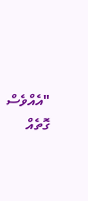"އެއްވެސް
ގޮތެއް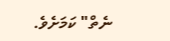ނެތް" ކަމަށެވެ.